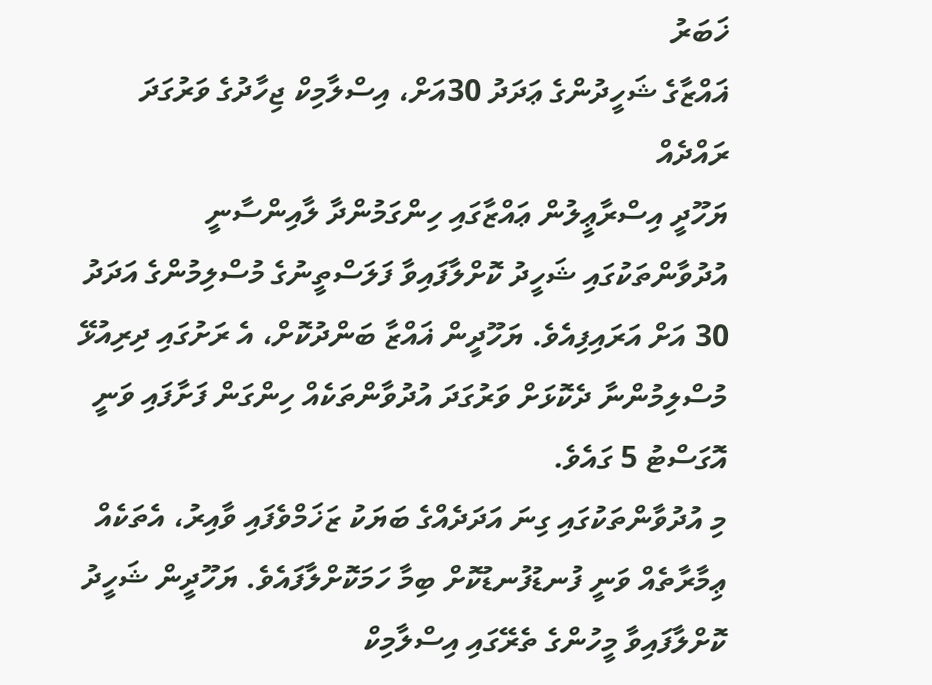ޚަބަރު
ޣައްޒާގެ ޝަހީދުންގެ ޢަދަދު 30އަށް، އިސްލާމިކް ޖިހާދުގެ ވަރުގަދަ ރައްދެއް
ޔަހޫދީ އިސްރާޢީލުން ޢައްޒާގައި ހިންގަމުންދާ ލާއިންސާނީ އުދުވާންތަކުގައި ޝަހީދު ކޮށްލާފައިވާ ފަލަސްތީނުގެ މުސްލިމުންގެ އަދަދު 30 އަށް އަރައިފިއެވެ. ޔަހޫދީން ޣައްޒާ ބަންދުކޮށް، އެ ރަށުގައި ދިރިއުޅޭ މުސްލިމުންނާ ދެކޮޅަށް ވަރުގަދަ އުދުވާންތަކެއް ހިންގަން ފަށާފައި ވަނީ އޮގަސްޓު 5 ގައެވެ.
މި އުދުވާންތަކުގައި ގިނަ އަދަދެއްގެ ބަޔަކު ޒަޚަމްވެފައި ވާއިރު، އެތަކެއް ޢިމާރާތެއް ވަނީ ފުނޑުފުނޑުކޮށް ބިމާ ހަމަކޮށްލާފައެވެ. ޔަހޫދީން ޝަހީދު ކޮށްލާފައިވާ މީހުންގެ ތެރޭގައި އިސްލާމިކް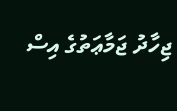ޖިހާދު ޖަމާޢަތުގެ އިސް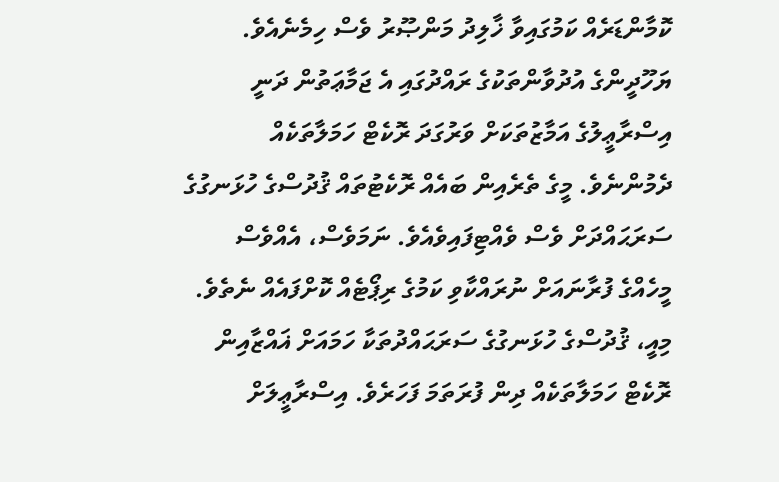ކޮމާންޑަރެއް ކަމުގައިވާ ޚާލިދު މަންޞޫރު ވެސް ހިމެނެއެވެ.
ޔަހޫދީންގެ އުދުވާންތަކުގެ ރައްދުގައި އެ ޖަމާޢަތުން ދަނީ އިސްރާޢީލުގެ އަމާޒުތަކަށް ވަރުގަދަ ރޮކެޓް ހަމަލާތަކެއް ދެމުންނެވެ. މީގެ ތެރެއިން ބައެއް ރޮކެޓުތައް ޤުދުސްގެ ހުޅަނގުގެ ސަރަޙައްދަށް ވެސް ވެއްޓިފައިވެއެވެ. ނަމަވެސް، އެއްވެސް މީހެއްގެ ފުރާނައަށް ނުރައްކާވި ކަމުގެ ރިޕޯޓެއް ކޮށްފައެއް ނެތެވެ.
މިއީ، ޤުދުސްގެ ހުޅަނގުގެ ސަރަޙައްދުތަކާ ހަމައަށް ޣައްޒާއިން ރޮކެޓް ހަމަލާތަކެއް ދިން ފުރަތަމަ ފަހަރެވެ. އިސްރާޢީލަށް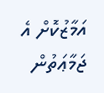އަމާޒުކޮށް އެ ޖަމާޢަތުން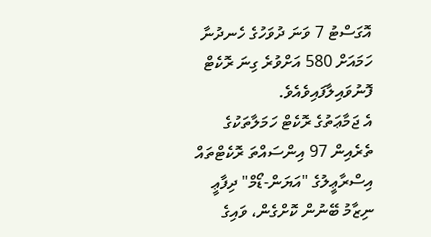އޮގަސްޓު 7 ވަނަ ދުވަހުގެ ހެނދުނާ ހަމައަށް 580 އަށްވުރެ ގިނަ ރޮކެޓް ފޮނުވައިލާފައިވެއެވެ.
އެ ޖަމާޢަތުގެ ރޮކެޓް ހަމަލާތަކުގެ ތެރެއިން 97 އިންސައްތަ ރޮކެޓްތައް އިސްރާޢީލުގެ "އަޔަން-ޑޯމް" ދިފާޢީ ނިޒާމު ބޭނުން ކޮށްގެން، ވައިގެ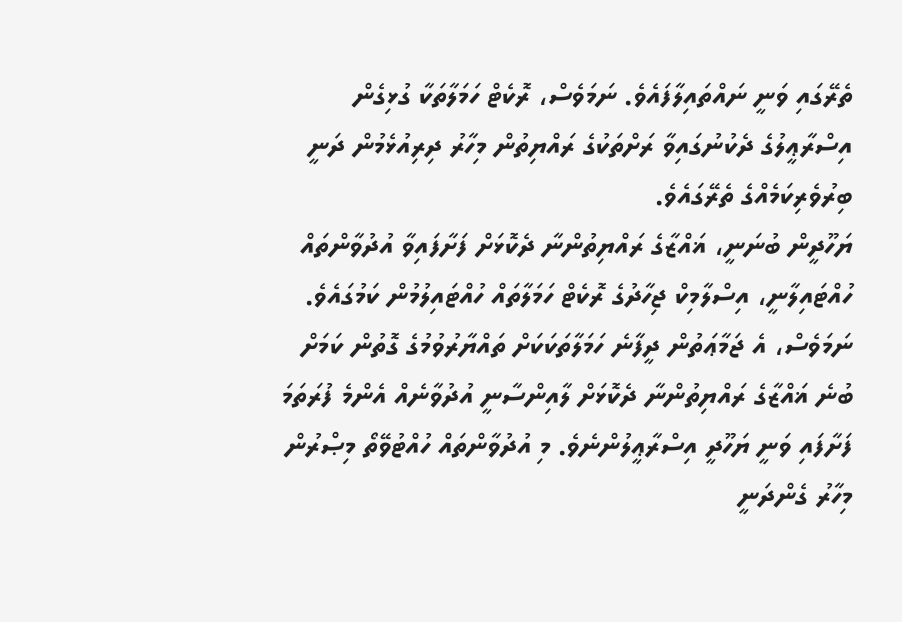ތެރޭގައި ވަނީ ނައްތައިލާފައެވެ. ނަމަވެސް، ރޮކެޓް ހަމަލާތަކާ ގުޅިގެން އިސްރާޢީލުގެ ދެކުނުގައިވާ ރަށްތަކުގެ ރައްޔިތުން މިހާރު ދިރިއުޅެމުން ދަނީ ބިރުވެރިކަމެއްގެ ތެރޭގައެވެ.
ޔަހޫދީން ބުނަނީ، ޣައްޒާގެ ރައްޔިތުންނާ ދެކޮޅަށް ފަށާފައިވާ އުދުވާންތައް ހުއްޓައިލާނީ، އިސްލާމިކް ޖިހާދުގެ ރޮކެޓް ހަމަލާތައް ހުއްޓައިލުމުން ކަމުގައެވެ. ނަމަވެސް، އެ ޖަމާޢަތުން ދީފާނެ ހަމަލާތަކަކަށް ތައްޔާރުވުމުގެ ގޮތުން ކަމަށް ބުނެ ޣައްޒާގެ ރައްޔިތުންނާ ދެކޮޅަށް ލާއިންސާނީ އުދުވާނެއް އެންމެ ފުރަތަމަ ފަށާފައި ވަނީ ޔަހޫދީ އިސްރާޢީލުންނެވެ. މި އުދުވާންތައް ހުއްޓުވޭތޯ މިޞްރުން މިހާރު ގެންދަނީ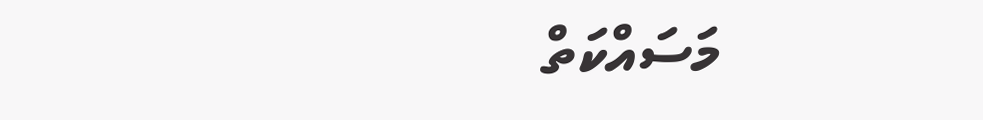މަސައްކަތް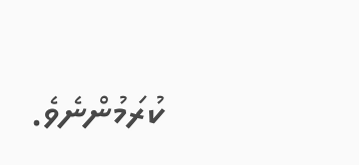ކުރަމުންނެވެ.